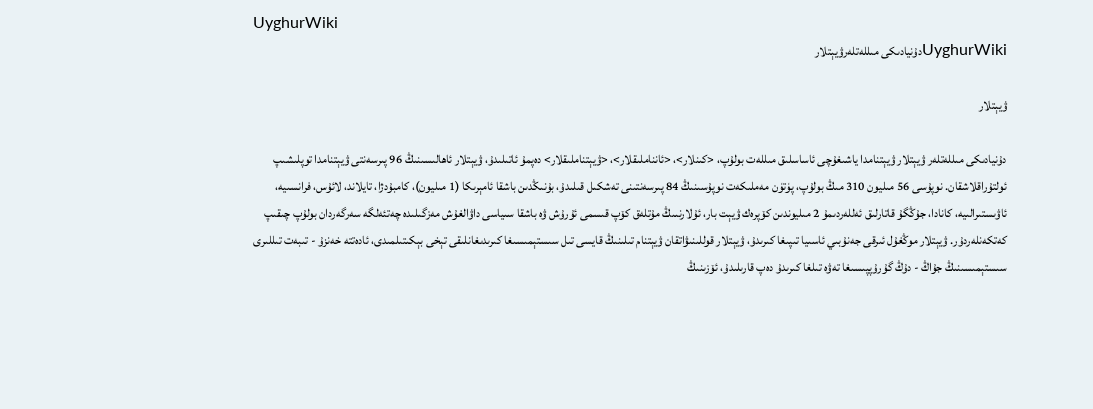UyghurWiki
UyghurWikiدۇنيادىكى مىللەتلەرۋيېتلار

ۋيېتلار

دۇنيادىكى مىللەتلەر ۋيېتلار ۋيېتنامدا ياشىغۇچى ئاساسلىق مىللەت بولۇپ، <كىنلار>، <ئانناملىقلار>، <ۋيېتناملىقلار> دەپمۇ ئاتىلىدۇ، ۋيېتلار ئاھالىسىنىڭ 96 پىرسەنتى ۋيېتنامدا توپلىشىپ ئولتۇراقلاشقان. نوپۇسى 56 مىليون 310 مىڭ بولۇپ، پۈتۈن مەملىكەت نوپۇسىنىڭ 84 پىرسەنتىنى تەشكىل قىلىدۇ، بۇنىڭدىن باشقا ئامېرىكا (1 مىليون)، كامبۇدژا، تايلاند، لائۇس، فرانسىيە، ئاۋىستىرالىيە، كانادا، جۇڭگۇ قاتارلىق ئەللەردىمۇ 2 مىليوندىن كۆپرەك ۋيېت بار، ئۇلارنىىڭ مۇتلەق كۆپ قىسمى ئۇرۇش ۋە باشقا سىياسى داۋالغۇش مەزگىلىدە چەتئەلگە سەرگەردان بولۇپ چىقىپ كەتكەنلەردۇر. ۋيېتلار موڭغۇل ئىرقى جەنۇبىي ئاسىيا تىپىغا كىرىدۇ، ۋيېتلار قوللىنىۋاتقان ۋيېتنام تىلىنىڭ قايسى تىل سىستېمىسىغا كىرىدىغانلىقى تېخى بېكىتىلمىدى، ئادەتتە خەنزۇ - تىبەت تىللىرى سىستېمىسىنىڭ جۇاڭ - دۇڭ گۇرۇپپىسىغا تەۋە تىلغا كىرىدۇ دەپ قارىلىدۇ، ئۆزىنىڭ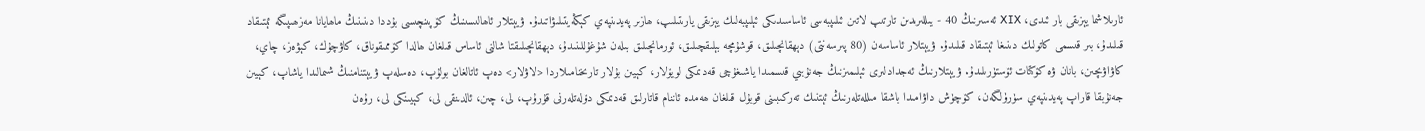ئارىلاشما يېزىقى بار ئىدى، ⅩⅨ ئەسىرنىڭ 40 - يىللىرىدىن تارتىپ لاتىن ئىلىپبەسى ئاساسىدىكى ئېلىپبەلىك يېزىقى يارىتىلىپ، ھازىر پەيدىنپەي كېڭەيتىلىۋاتىدۇ. ۋيېتلار ئاھالىسىنىڭ كۆپىنچىسى بۇددا دىنىنىڭ ماھايانا مەزھىپىگە ئېتىقاد قىلىدۇ، بىر قىسمى كاتولىك دىنىغا ئېتىقاد قىلىدۇ. ۋيېتلار ئاساسەن (80 پىرسەنتى) دېھقانچىلىق، قوشۇمچە بېلىقچىلىق، ئورمانچىلىق بىلەن شۇغۇللىنىدۇ، دېھقانچىلىقتا شالنى ئاساس قىلغان ھالدا كۆممىقوناق، كاۋچۇك، كېۋەز، چاي، كاۋاۋىچىن، بانان ۋە كۆكتات ئۆستۈرىلىدۇ. ۋيېتلارنىڭ ئەجدادلىرى ئېلىمىزنىڭ جەنۇبىي قىسمىدا ياشىغۇچى قەدىمكى لويۆلار، كېيىن بۇلار تارىخنامىلاردا <لاۋلار> دەپ ئاتالغان بولۇپ، دەسلەپ ۋيېتنامنىڭ شىمالىدا ياشاپ، كېيىن جەنۇبقا قاراپ پەيدىنپەي سۈرۈلگەن، كۆچۈش داۋامىدا باشقا مىللەتلەرنىڭ ئېتنىك تەركىبىنى قوبۇل قىلغان ھەمدە ئاننام قاتارلىق قەدىمكى دۆلەتلەرنى قۇرۇپ، لى، چىن، ئالدىنقى لى، كېيىنكى لى، رۇەن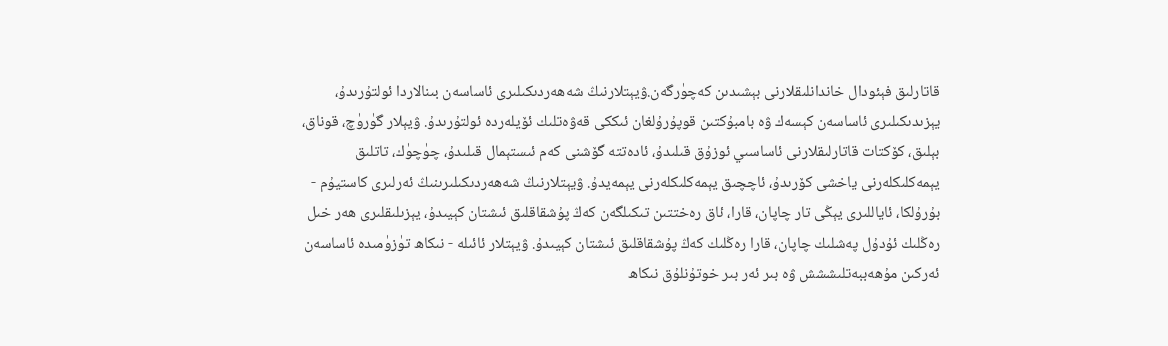قاتارلىق فېئودال خاندانلىقلارنى بېشىدىن كەچۈرگەن.ۋيېتلارنىڭ شەھەردىكىلىرى ئاساسەن بىنالاردا ئولتۇرىدۇ، يېزىدىكىلىرى ئاساسەن كېسەك ۋە بامبۇكتىن قوپۇرۇلغان ئىككى قەۋەتلىك ئۆيلەردە ئولتۇرىدۇ. ۋيېلار گۈرۈچ، قوناق، بېلىق، كۆكتات قاتارلىقلارنى ئاساسىي ئوزۇق قىلىدۇ، ئادەتتە گۆشنى كەم ئىستېمال قىلىدۇ، چۈچۈك، تاتلىق يېمەكلىكلەرنى ياخشى كۆرىدۇ، ئاچچىق يېمەكلىكلەرنى يېمەيدۇ. ۋيېتلارنىڭ شەھەردىكىلىرىنىڭ ئەرلىرى كاستيۇم - بۇرۇلكا، ئاياللىرى يېڭى تار چاپان، قارا، ئاق رەختتىن تىكىلگەن كەڭ پۇشقاقلىق ئىشتان كېيىدۇ، يېزىلىقلىرى ھەر خىل رەڭلىك ئۇدۇل پەشلىك چاپان، قارا رەڭلىك كەڭ پۇشقاقلىق ئىشتان كېيىدۇ. ۋيېتلار ئائىلە - نىكاھ تۈزۈمىدە ئاساسەن ئەركىن مۇھەببەتلىششش ۋە بىر ئەر بىر خوتۇنلۇق نىكاھ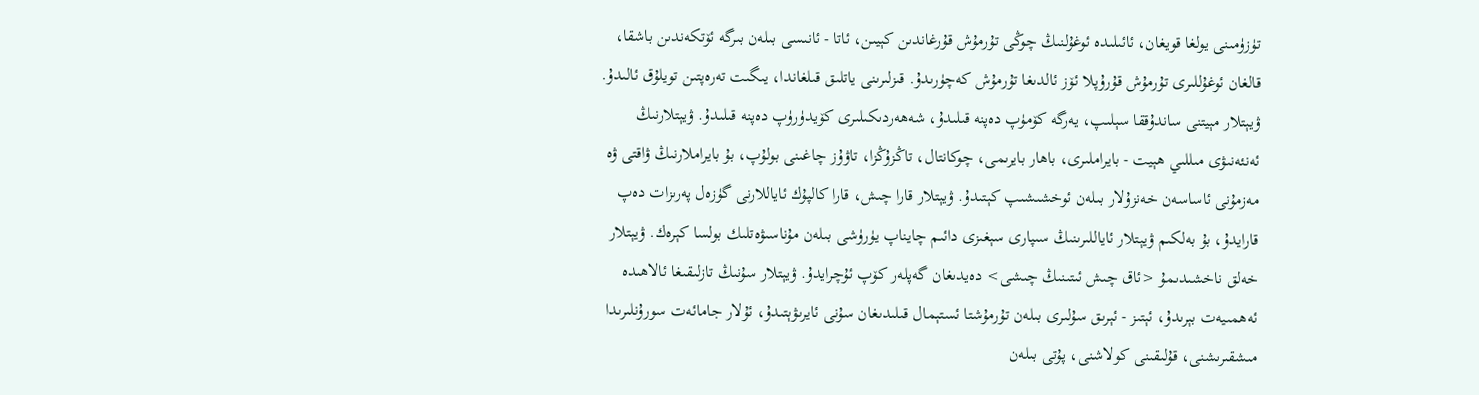تۈزۈمىنى يولغا قويغان، ئائىلىدە ئوغۇلنىڭ چوڭى تۇرمۇش قۇرغاندىن كېيىن، ئاتا - ئانىسى بىلەن بىرگە ئۆتكەندىن باشقا، قالغان ئوغۇللىرى تۇرمۇش قۇرۇپلا ئۆز ئالدىغا تۇرمۇش كەچۈرىدۇ. قىزلىرىنى ياتلىق قىلغاندا، يىگىت تەرەپتىن تويلۇق ئالىدۇ. ۋيېتلار مېيتنى ساندۇققا سېلىپ، يەرگە كۆمۈپ دەپنە قىلىدۇ، شەھەردىكىلىرى كۆيدۈرۈپ دەپنە قىلىدۇ. ۋيېتلارنىڭ ئەنئەنىۋى مىللىي ھېيت - بايراملىرى، باھار بايرىمى، چوكانتال، تاڭزۇڭزا، تاۋۇز چاغىنى بولۇپ، بۇ بايراملارنىڭ ۋاقتى ۋە مەزمۇنى ئاساسەن خەنزۇلار بىلەن ئوخشىشىپ كېتىدۇ. ۋيېتلار قارا چىش، قارا كالپۇك ئاياللارنى گۈزەل پەرىزات دەپ قارايدۇ، بۇ بەلكىم ۋيېتلار ئاياللىرىنىڭ سىپارى سېغىزى دائىم چايناپ يۈرۈشى بىلەن مۇناسىۋەتلىك بولسا كېرەك. ۋيېتلار خەلق ناخشىدىمۇ <ئاق چىش ئىتىنىڭ چىشى> دەيدىغان گەپلەر كۆپ ئۇچرايدۇ. ۋيېتلار سۇنىڭ تازلىقىغا ئالاھىدە ئەھمىيەت بېرىدۇ، ئېتىز - ئېرىق سۇلىرى بىلەن تۇرمۇشتا ئستېمال قىلىدىغان سۇنى ئايرىۋېتىدۇ، ئۇلار جامائەت سورۇنلىرىدا مىشقىرىشنى، قۇلىقىنى كولاشنى، پۇتى بىلەن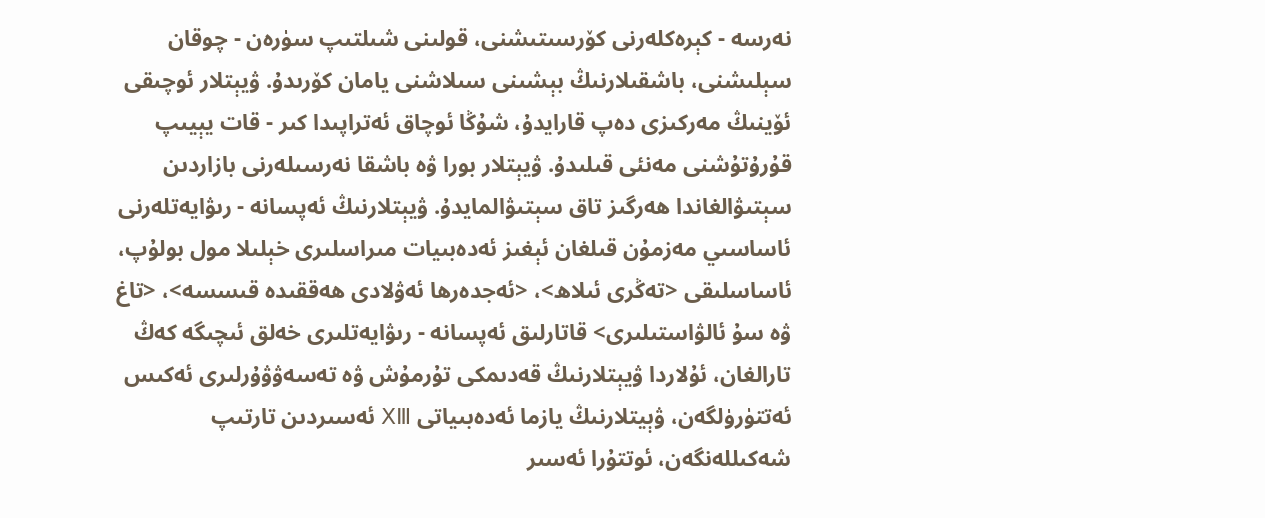نەرسە - كېرەكلەرنى كۆرسىتىشنى، قولىنى شىلتىپ سۈرەن - چوقان سېلىشنى، باشقىلارنىڭ بېشىنى سىلاشنى يامان كۆرىدۇ. ۋيېتلار ئوچىقى ئۆينىڭ مەركىزى دەپ قارايدۇ، شۇڭا ئوچاق ئەتراپىدا كىر - قات يېيىپ قۇرۇتۇشنى مەنئى قىلىدۇ. ۋيېتلار بورا ۋە باشقا نەرسىلەرنى بازاردىن سېتىۋالغاندا ھەرگىز تاق سېتىۋالمايدۇ. ۋيېتلارنىڭ ئەپسانە - رىۋايەتلەرنى ئاساسىي مەزمۇن قىلغان ئېغىز ئەدەبىيات مىراسلىرى خېلىلا مول بولۇپ، ئاساسلىقى <تەڭرى ئىلاھ>، <ئەجدەرھا ئەۋلادى ھەققىدە قىسسە>، <تاغ ۋە سۇ ئالۋاستىلىرى> قاتارلىق ئەپسانە - رىۋايەتلىرى خەلق ئىچىگە كەڭ تارالغان، ئۇلاردا ۋيېتلارنىڭ قەدىمكى تۇرمۇش ۋە تەسەۋۋۇرلىرى ئەكىس ئەتتۈرۈلگەن، ۋېيتلارنىڭ يازما ئەدەبىياتى ⅩⅢ ئەسىردىن تارتىپ شەكىللەنگەن، ئوتتۇرا ئەسىر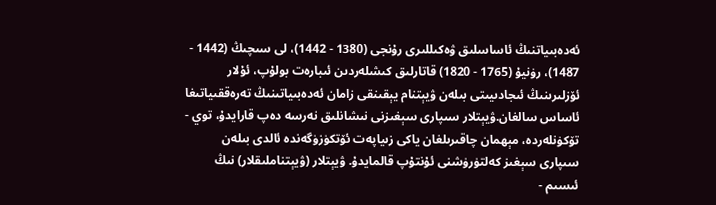ئەدەبىياتنىڭ ئاساسلىق ۋەكىللىرى رۇنجى (1380 - 1442)، لى سىچىڭ (1442 - 1487)، رۈنيۇ (1765 - 1820) قاتارلىق كىشلەردىن ئىبارەت بولۇپ، ئۇلار ئۆزلىرىنىڭ ئىجادىيىتى بىلەن ۋيېتنام يېقىنقى زامان ئەدەبىياتىنىڭ تەرەققىياتىغا ئاساس سالغان.ۋيېتلار سىپارى سېغىزنى نىشانلىق نەرسە دەپ قارايدۇ، توي - تۆكۈنلەردە، مېھمان چاقىرىلغان ياكى زىياپەت ئۆتكۈزۈگەندە ئالدى بىلەن سىپارى سېغىز كەلتۈرۈشنى ئۇنتۇپ قالمايدۇ. ۋيېتلار (ۋيېتناملىقلار) نىڭ ئىسىم -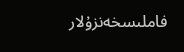فاملىسخەنزۇلار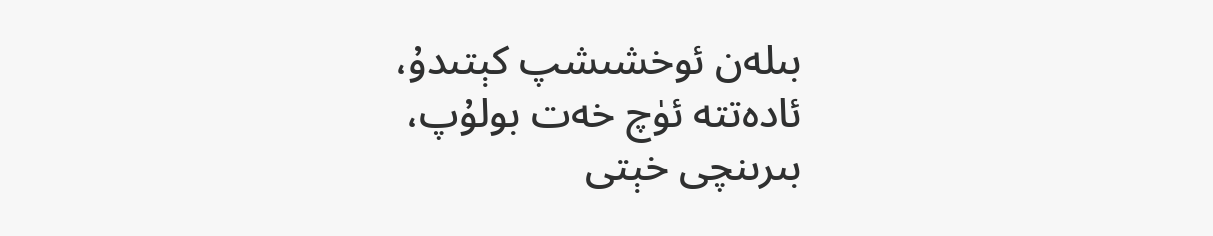بىلەن ئوخشىشپ كېتىدۇ، ئادەتتە ئۈچ خەت بولۇپ، بىرىنچى خېتى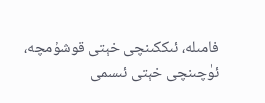فامىلە، ئىككىنچى خېتى قوشۇمچە، ئۈچىنچى خېتى ئىسمى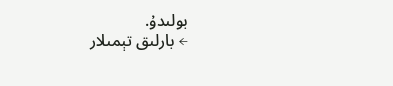بولىدۇ.
← بارلىق تېمىلار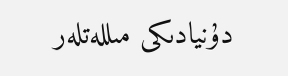دۇنيادىكى مىللەتلەر